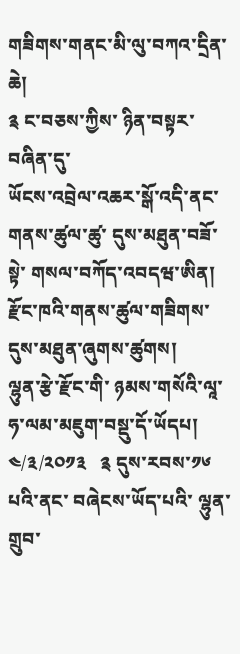གཟིགས་གནང་མི་ལུ་བཀའ་དྲིན་ཆེ།
༉ ང་བཅས་ཀྱིས་ ཉིན་བསྟར་བཞིན་དུ་
ཡོངས་འབྲེལ་འཆར་སྒོ་འདི་ནང་
གནས་ཚུལ་ཚུ་ དུས་མཐུན་བཟོ་སྟེ་ གསལ་བཀོད་འབདཝ་ཨིན།
རྫོང་ཁའི་གནས་ཚུལ་གཟིགས་ དུས་མཐུན་ཞུགས་ཚུགས།
ལྷུན་རྩེ་རྫོང་གི་ ཉམས་གསོའི་ལཱ་ ཧ་ལམ་མཇུག་བསྡུ་དོ་ཡོདཔ།
༤/༣/༢༠༡༣   ༉ དུས་རབས་༡༦ པའི་ནང་ བཞེངས་ཡོད་པའི་ ལྷུན་གྲུབ་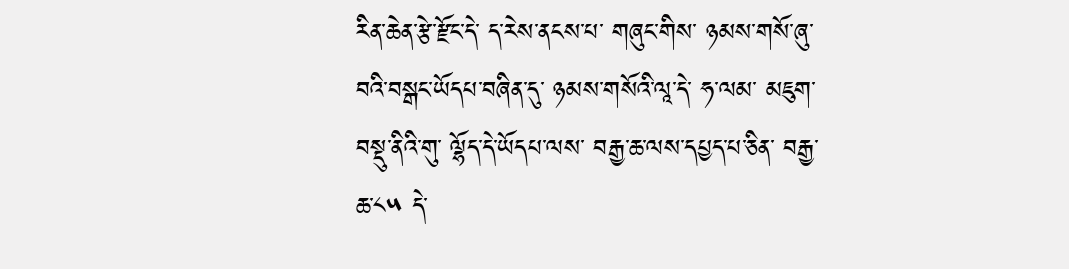རིན་ཆེན་རྩེ་རྫོང་དེ་ ད་རེས་ནངས་པ་ གཞུང་གིས་ ཉམས་གསོ་ཞུ་བའི་བསྒང་ཡོདཔ་བཞིན་དུ་ ཉམས་གསོའི་ལཱ་དེ་ ཧ་ལམ་ མཇུག་བསྡུ་ནིའི་གུ་ ལྷོད་དེ་ཡོདཔ་ལས་ བརྒྱ་ཆ་ལས་དཔྱད་པ་ཅིན་ བརྒྱ་ཆ་༨༥ དེ་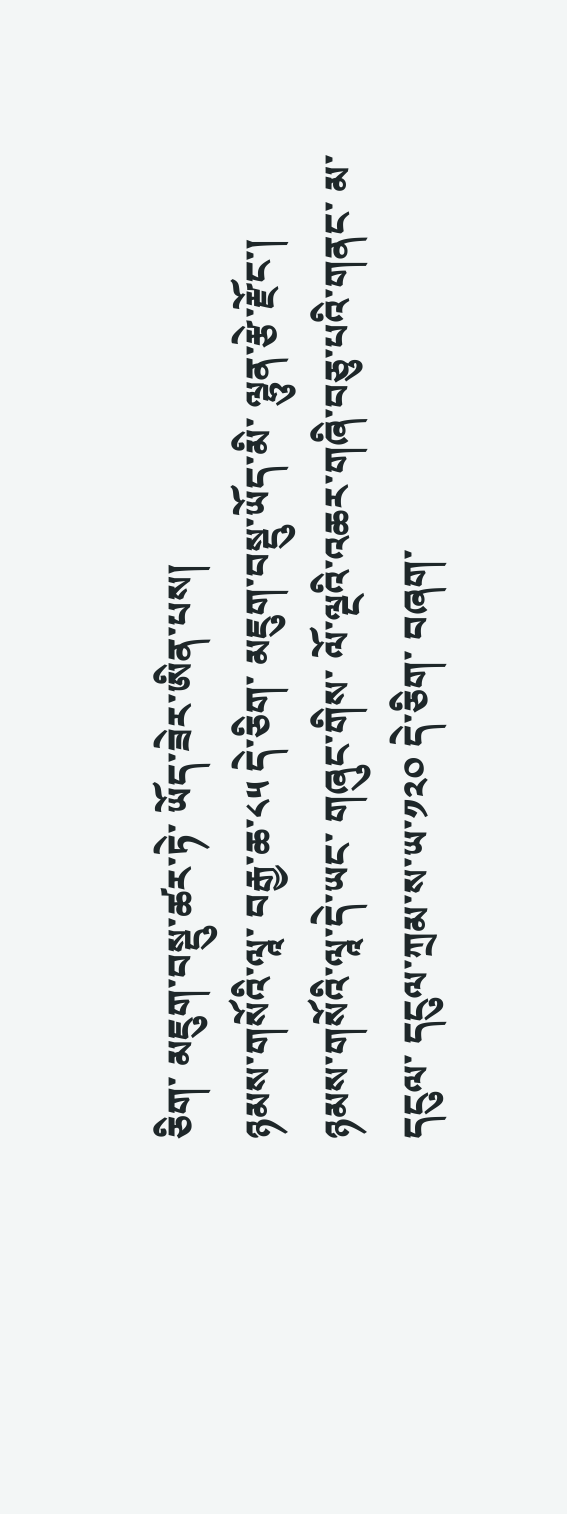ཅིག་ མཇུག་བསྡུ་ཚར་ཏེ་ ཡོད་ཟེར་ཨིན་པས།
ཉམས་གསོའི་ལཱ་ བརྒྱ་ཆ་༨༥ དེ་ཅིག་ མཇུག་བསྡུ་ཡོད་མི་ ལྷུན་རྩེ་རྫོང་།
ཉམས་གསོའི་ལཱ་དེ་ཡང་ གཞུང་གིས་ ལོ་ལྔའི་འཆར་གཞི་བཅུ་པའི་གནང་ མ་དངུལ་ དངུལ་ཀྲམ་ས་ཡ་༡༢༠ དེ་ཅིག་ བཞག་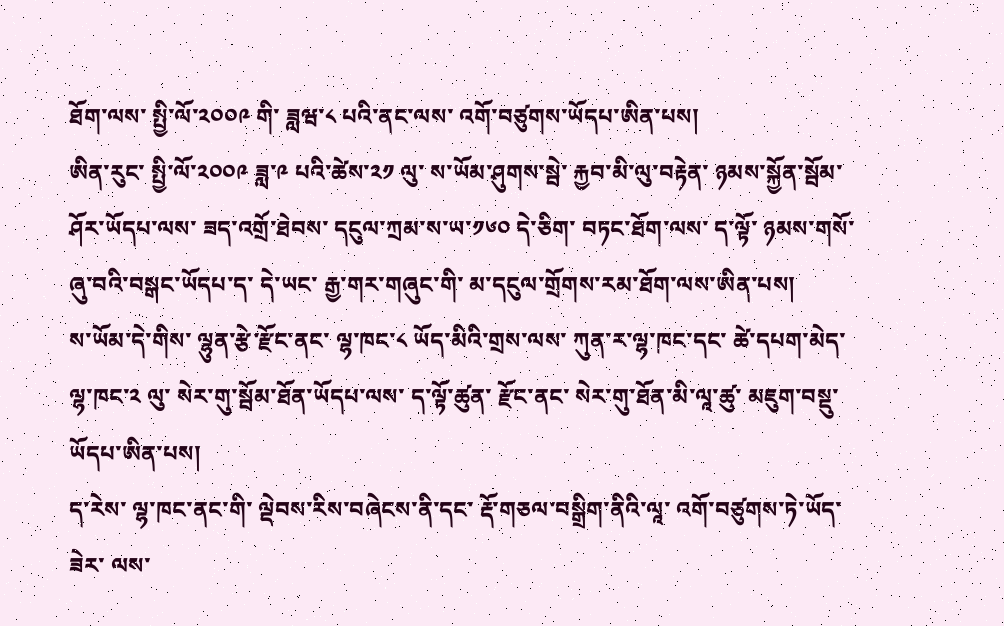ཐོག་ལས་ སྤྱི་ལོ་༢༠༠༩ གི་ ཟླཝ་༨ པའི་ནང་ལས་ འགོ་བཙུགས་ཡོདཔ་ཨིན་པས།
ཨིན་རུང་ སྤྱི་ལོ་༢༠༠༩ ཟླ་༩ པའི་ཚེས་༢༡ ལུ་ ས་ཡོམ་ཤུགས་སྦེ་ རྐྱབ་མི་ལུ་བརྟེན་ ཉམས་སྐྱོན་སྦོམ་ཤོར་ཡོདཔ་ལས་ ཟད་འགྲོ་ཐེབས་ དངུལ་ཀྲམ་ས་ཡ་༡༦༠ དེ་ཅིག་ བཏང་ཐོག་ལས་ ད་ལྟོ་ ཉམས་གསོ་ཞུ་བའི་བསྒང་ཡོདཔ་ད་ དེ་ཡང་ རྒྱ་གར་གཞུང་གི་ མ་དངུལ་གྲོགས་རམ་ཐོག་ལས་ཨིན་པས།
ས་ཡོམ་དེ་གིས་ ལྷུན་རྩེ་རྫོང་ནང་ ལྷ་ཁང་༨ ཡོད་མིའི་གྲས་ལས་ ཀུན་ར་ལྷ་ཁང་དང་ ཚེ་དཔག་མེད་ལྷ་ཁང་༢ ལུ་ སེར་གུ་སྦོམ་ཐོན་ཡོདཔ་ལས་ ད་ལྟོ་ཚུན་ རྫོང་ནང་ སེར་གུ་ཐོན་མི་ལཱ་ཚུ་ མཇུག་བསྡུ་ཡོདཔ་ཨིན་པས།
ད་རེས་ ལྷ་ཁང་ནང་གི་ ལྡེབས་རིས་བཞེངས་ནི་དང་ རྡོ་གཅལ་བསྒྲིག་ནིའི་ལཱ་ འགོ་བཙུགས་ཏེ་ཡོད་ཟེར་ ལས་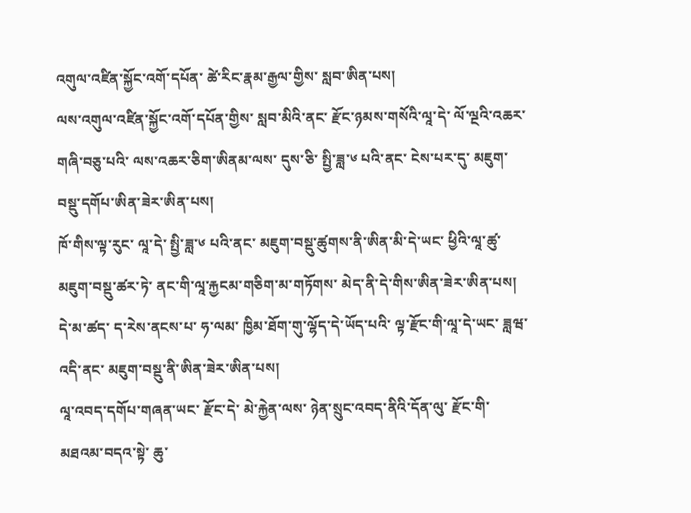འགུལ་འཛིན་སྐྱོང་འགོ་དཔོན་ ཚེ་རིང་རྣམ་རྒྱལ་གྱིས་ སླབ་ཨིན་པས།
ལས་འགུལ་འཛིན་སྐྱོང་འགོ་དཔོན་གྱིས་ སླབ་མིའི་ནང་ རྫོང་ཉམས་གསོའི་ལཱ་དེ་ ལོ་ལྔའི་འཆར་གཞི་བཅུ་པའི་ ལས་འཆར་ཅིག་ཨིནམ་ལས་ དུས་ཅི་ སྤྱི་ཟླ་༦ པའི་ནང་ ངེས་པར་དུ་ མཇུག་བསྡུ་དགོཔ་ཨིན་ཟེར་ཨིན་པས།
ཁོ་གིས་ལྟ་རུང་ ལཱ་དེ་ སྤྱི་ཟླ་༦ པའི་ནང་ མཇུག་བསྡུ་ཚུགས་ནི་ཨིན་མི་དེ་ཡང་ ཕྱིའི་ལཱ་ཚུ་མཇུག་བསྡུ་ཚར་ཏེ་ ནང་གི་ལཱ་རྐྱངམ་གཅིག་མ་གཏོགས་ མེད་ནི་དེ་གིས་ཨིན་ཟེར་ཨིན་པས།
དེ་མ་ཚད་ ད་རེས་ནངས་པ་ ཧ་ལམ་ ཁྱིམ་ཐོག་གུ་ལྷོད་དེ་ཡོད་པའི་ ལྟ་རྫོང་གི་ལཱ་དེ་ཡང་ ཟླཝ་འདི་ནང་ མཇུག་བསྡུ་ནི་ཨིན་ཟེར་ཨིན་པས།
ལཱ་འབད་དགོཔ་གཞན་ཡང་ རྫོང་དེ་ མེ་རྐྱེན་ལས་ ཉེན་སྲུང་འབད་ནིའི་དོན་ལུ་ རྫོང་གི་མཐའམ་བདའ་སྟེ་ ཆུ་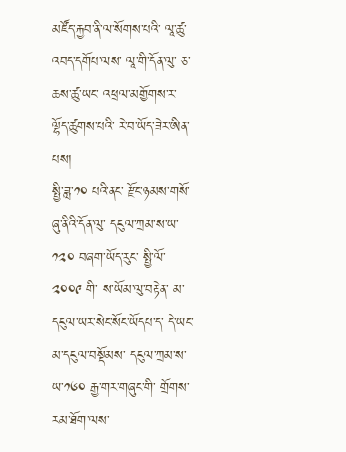མཛོད་རྐྱབ་ནི་ལ་སོགས་པའི་ ལཱ་ཚུ་འབད་དགོཔ་ལས་ ལཱ་གི་དོན་ལུ་ ཅ་ཆས་ཚུ་ཡང་ འཕྲལ་མགྱོགས་ར་ ལྷོད་ཚུགས་པའི་ རེ་བ་ཡོད་ཟེར་ཨིན་པས།
སྤྱི་ཟླ་༡༠ པའི་ནང་ རྫོང་ཉམས་གསོ་ཞུ་ནིའི་དོན་ལུ་ དངུལ་ཀྲམ་ས་ཡ་༡༢༠ བཞག་ཡོད་རུང་ སྤྱི་ལོ་༢༠༠༩ གི་ ས་ཡོམ་ལུ་བརྟེན་ མ་དངུལ་ཡར་སེང་སོང་ཡོདཔ་ད་ དེ་ཡང་ མ་དངུལ་བསྡོམས་ དངུལ་ཀྲམ་ས་ཡ་༡༦༠ རྒྱ་གར་གཞུང་གི་ གྲོགས་རམ་ཐོག་ལས་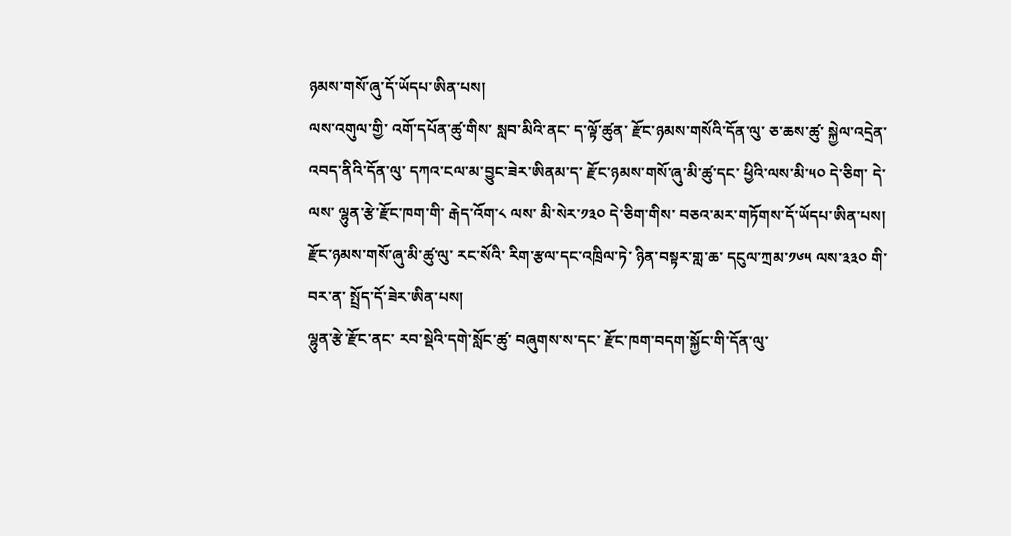ཉམས་གསོ་ཞུ་དོ་ཡོདཔ་ཨིན་པས།
ལས་འགུལ་གྱི་ འགོ་དཔོན་ཚུ་གིས་ སླབ་མིའི་ནང་ ད་ལྟོ་ཚུན་ རྫོང་ཉམས་གསོའི་དོན་ལུ་ ཅ་ཆས་ཚུ་ སྐྱེལ་འདྲེན་འབད་ནིའི་དོན་ལུ་ དཀའ་ངལ་མ་བྱུང་ཟེར་ཨིནམ་ད་ རྫོང་ཉམས་གསོ་ཞུ་མི་ཚུ་དང་ ཕྱིའི་ལས་མི་༥༠ དེ་ཅིག་ དེ་ལས་ ལྷུན་རྩེ་རྫོང་ཁག་གི་ རྒེད་འོག་༨ ལས་ མི་སེར་༡༣༠ དེ་ཅིག་གིས་ བཅའ་མར་གཏོགས་དོ་ཡོདཔ་ཨིན་པས།
རྫོང་ཉམས་གསོ་ཞུ་མི་ཚུ་ལུ་ རང་སོའི་ རིག་རྩལ་དང་འཁྲིལ་ཏེ་ ཉིན་བསྟར་གླ་ཆ་ དངུལ་ཀྲམ་༡༦༥ ལས་༣༣༠ གི་བར་ན་ སྤྲོད་དོ་ཟེར་ཨིན་པས།
ལྷུན་རྩེ་རྫོང་ནང་ རབ་སྡེའི་དགེ་སློང་ཚུ་ བཞུགས་ས་དང་ རྫོང་ཁག་བདག་སྐྱོང་གི་དོན་ལུ་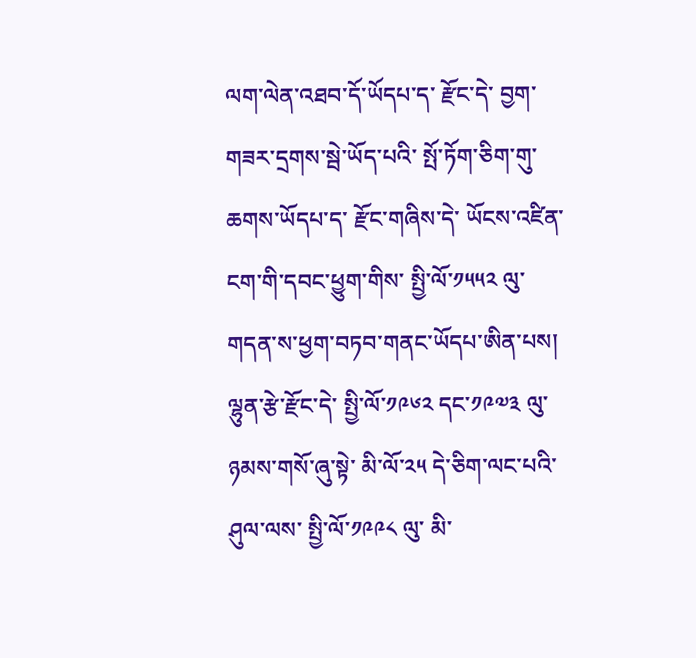ལག་ལེན་འཐབ་དོ་ཡོདཔ་ད་ རྫོང་དེ་ བྱག་གཟར་དྲགས་སྦེ་ཡོད་པའི་ སྤོ་ཏོག་ཅིག་གུ་ ཆགས་ཡོདཔ་ད་ རྫོང་གཞིས་དེ་ ཡོངས་འཛིན་ངག་གི་དབང་ཕྱུག་གིས་ སྤྱི་ལོ་༡༥༥༢ ལུ་ གདན་ས་ཕྱག་བཏབ་གནང་ཡོདཔ་ཨིན་པས།
ལྷུན་རྩེ་རྫོང་དེ་ སྤྱི་ལོ་༡༩༦༢ དང་༡༩༧༣ ལུ་ ཉམས་གསོ་ཞུ་སྟེ་ མི་ལོ་༢༥ དེ་ཅིག་ལང་པའི་ཤུལ་ལས་ སྤྱི་ལོ་༡༩༩༨ ལུ་ མི་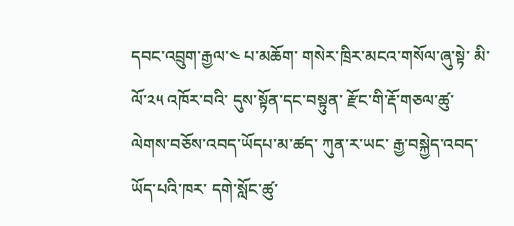དབང་འབྲུག་རྒྱལ་༤ པ་མཆོག་ གསེར་ཁྲིར་མངའ་གསོལ་ཞུ་སྟེ་ མི་ལོ་༢༥ འཁོར་བའི་ དུས་སྟོན་དང་བསྟུན་ རྫོང་གི་རྡོ་གཅལ་ཚུ་ ལེགས་བཅོས་འབད་ཡོདཔ་མ་ཚད་ ཀུན་ར་ཡང་ རྒྱ་བསྐྱེད་འབད་ཡོད་པའི་ཁར་ དགེ་སློང་ཚུ་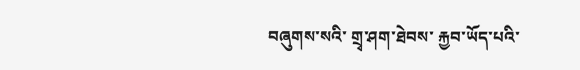བཞུགས་སའི་ གྲྭ་ཤག་ཐེབས་ རྐྱབ་ཡོད་པའི་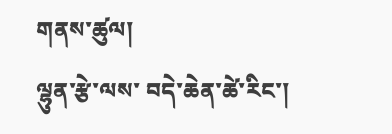གནས་ཚུལ།
ལྷུན་རྩེ་ལས་ བདེ་ཆེན་ཚེ་རིང་།